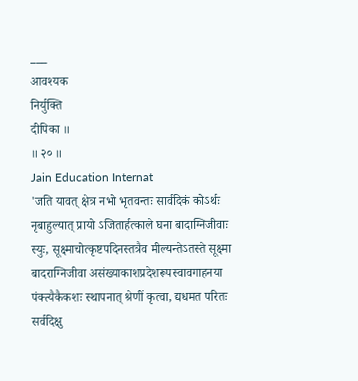___
आवश्यक
निर्युक्ति
दीपिका ॥
॥ २० ॥
Jain Education Internat
'जति यावत् क्षेत्र नभो भृतवन्तः सार्वदिकं कोऽर्थः नृबाहुल्यात् प्रायो ऽजितार्हत्काले घना बादाग्निजीवाः स्युः, सूक्ष्माचोत्कृष्टपदिनस्तत्रैव मील्यन्तेऽतस्ते सूक्ष्मा बादराग्निजीवा असंख्याकाशप्रदेशरूपस्वावगाहनया पंक्त्यैकैकशः स्थापनात् श्रेणीं कृत्वा, द्यधमत परितः सर्वदिक्षु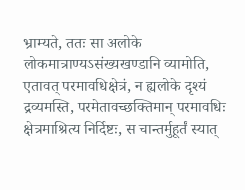भ्राम्यते, ततः सा अलोके लोकमात्राण्यऽसंख्यखण्डानि व्यामोति, एतावत् परमावधिक्षेत्रं, न ह्यलोके दृश्यं द्रव्यमस्ति, परमेतावच्छक्तिमान् परमावधिः क्षेत्रमाश्रित्य निर्दिष्टः, स चान्तर्मुहूर्तं स्यात्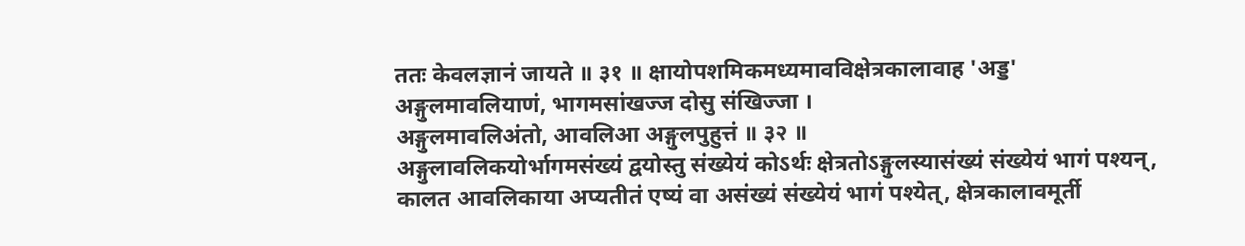ततः केवलज्ञानं जायते ॥ ३१ ॥ क्षायोपशमिकमध्यमावविक्षेत्रकालावाह 'अड्ड'
अङ्गुलमावलियाणं, भागमसांखज्ज दोसु संखिज्जा ।
अङ्गुलमावलिअंतो, आवलिआ अङ्गुलपुहुत्तं ॥ ३२ ॥
अङ्गुलावलिकयोर्भागमसंख्यं द्वयोस्तु संख्येयं कोऽर्थः क्षेत्रतोऽङ्गुलस्यासंख्यं संख्येयं भागं पश्यन्, कालत आवलिकाया अप्यतीतं एष्यं वा असंख्यं संख्येयं भागं पश्येत्, क्षेत्रकालावमूर्ती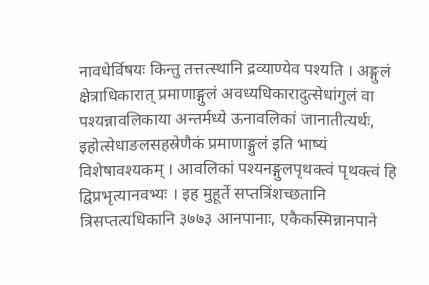नावधेर्विषयः किन्तु तत्तत्स्थानि द्रव्याण्येव पश्यति । अङ्गुलं क्षेत्राधिकारात् प्रमाणाङ्गुलं अवध्यधिकारादुत्सेधांगुलं वा पश्यन्नावलिकाया अन्तर्मध्ये ऊनावलिकां जानातीत्यर्थः, इहोत्सेधाङलसहस्रेणैकं प्रमाणाङ्गुलं इति भाष्यं विशेषावश्यकम् । आवलिकां पश्यनङ्गुलपृथक्त्वं पृथक्त्वं हि द्विप्रभृत्यानवभ्यः । इह मुहूर्ते सप्तत्रिंशच्छतानि त्रिसप्तत्यधिकानि ३७७३ आनपानाः, एकैकस्मिन्नानपाने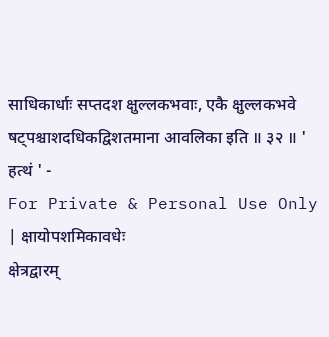साधिकार्धाः सप्तदश क्षुल्लकभवाः, एकै क्षुल्लकभवे षट्पश्चाशदधिकद्विशतमाना आवलिका इति ॥ ३२ ॥ ' हत्थं ' -
For Private & Personal Use Only
| क्षायोपशमिकावधेः
क्षेत्रद्वारम्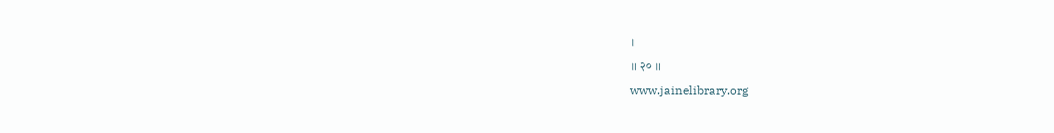।
॥ २० ॥
www.jainelibrary.org